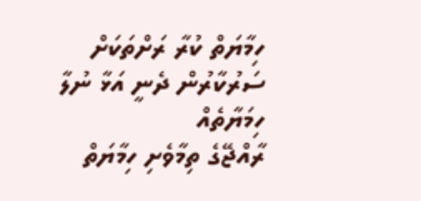ހިމާޔަތް ކުރާ ރަށްތަކަށް ސަރުކާރުން ދެނީ އަޅާ ނުލާ ހިމަޔާތެއް
ރާއްޖޭގެ ތިމާވެށި ހިމާޔަތް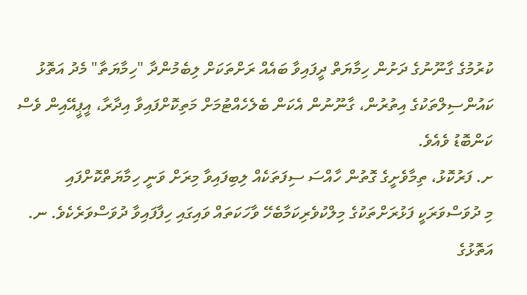ކުރުމުގެ ގާނޫނުގެ ދަށުން ހިމާޔަތް ދީފައިވާ ބައެއް ރަށްތަކަށް ލިބެމުންދާ "ހިމާޔަތާ" މެދު އަތޮޅު ކައުންސިލްތަކުގެ އިތުރުން، ގާނޫނުން އެކަން ބެލެހެއްޓުމަށް މަތިކޮށްފައިވާ އިދާރާ، އީޕީއޭއިން ވެސް ކަންބޮޑު ވެއެވެ.
ށ. ފަރުކޮޅު، ތިމާވެށީގެ ގޮތުން ހާއްސަ ސިފަތަކެއް ލިބިފައިވާ މިރަށް ވަނީ ހިމާޔަތްކޮށްފައި
މި ދުވަސްވަރަކީ ފަޅުރަށްތަކުގެ މިލްކުވެރިކަމާބެހޭ ވާހަކަތައް ވައިގައި ހިފާފައިވާ ދުވަސްވަރެކެވެ. ނ. އަތޮޅުގެ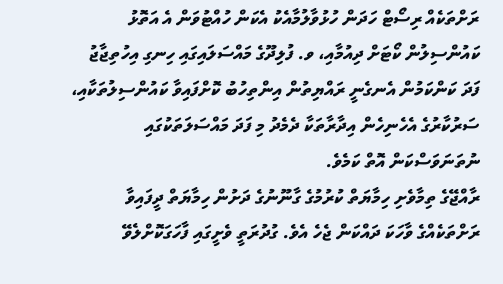ރަށްތަކެއް ރިސޯޓް ހަދަން ހުޅުވާލުމާއެކު އެކަން ހުއްޓުވަން އެ އަތޮޅު ކައުންސިލުން ކޯޓަށް ދިއުމާއި، ވ. ފުލިދޫގެ މައްސަލައިގައި ހިނގި އިހުތިޖާޖު ފަދަ ކަންކަމުން އެނގެނީ ރައްޔިތުން އިންތިހުބު ކޮށްފައިވާ ކައުންސިލުތަކާއި، ސަރުކާރުގެ އެހެނިހެން އިދާރާތަކާ ދެމެދު މި ފަދަ މައްސަލަތަކުގައި ނުތަނަވަސްކަން އޮތް ކަމެވެ.
ރާއްޖޭގެ ތިމާވެށި ހިމާޔަތް ކުރުމުގެ ގާނޫނުގެ ދަށުން ހިމާޔަތް ދީފައިވާ ރަށްތަކެއްގެ ވާހަކަ ދައްކަން ޖެހެ އެވެ. ގުދުރަތީ ވެށީގައި ފާހަގަކޮށްލެވޭ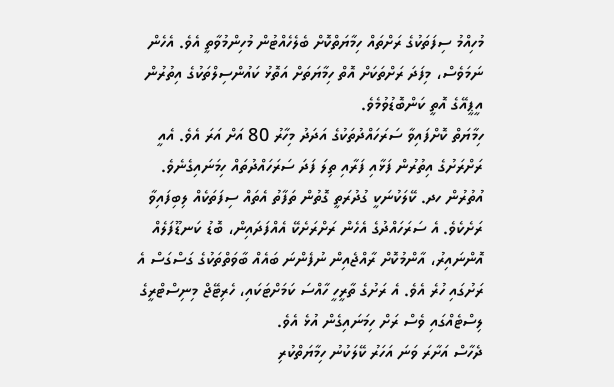މުހިއްމު ސިފަތަކުގެ ރަށްތައް ހިމާޔަތްކޮށް ބެލެހެއްޓުން މުހިންމުވާތީ އެވެ. އެހެން ނަމަވެސް، މިފަދަ ރަށްތަކަށް އޮތް ހިމާޔަތަށް އަތޮޅު ކައުންސިލްތަކުގެ އިތުރުން އީޕީއޭގެ އޮތީ ކަންބޮޑުވުމެވެ.
ހިމާޔަތް ކޮށްފައިވާ ސަރަހައްދުތަކުގެ އަދަދު މިހާރު 80 އަށް އަރަ އެވެ. އެއީ ރަށްރަށުގެ އިތުރުން ފަޅާއި ފަރާއި ތިލަ ފަދަ ސަރަހައްދުތައް ހިމަނައިގެނެވެ.
އުތުރުން ހދ. ކޭލަކުނަކީ ގުދުރަތީ ގޮތުން ތަފާތު އެތައް ސިފަތަކެއް ލިބިފައިވާ ރަށެކެވެ. އެ ސަރަހައްދުގެ އެހެން ރަށްރަށެކޭ އެއްފަދައިން، ބޮޑު ކަނޑޫފަލެއް އޮންނައިރު، އާންމުކޮށް ރާއްޖެއިން ނުފެންނަ ބައެއް ބާވަތްތަކުގެ ގަސްގަސް އެ ރަށުގައި ހުރެ އެވެ. އެ ރަށުގެ ތާރީހީ ހާއްސަ ކަމަށްޓަކައި، ހެރިޓޭޖް މިނިސްޓްރީގެ ލިސްޓެއްގައި ވެސް ރަށް ހިމަނައިގެން އުޅެ އެވެ.
ދެހާސް އަށާރަ ވަނަ އަހަރު ކޭލަކުނު ހިމާޔަތްކުރި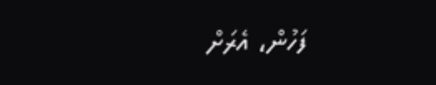ފަހުން، އެރަށް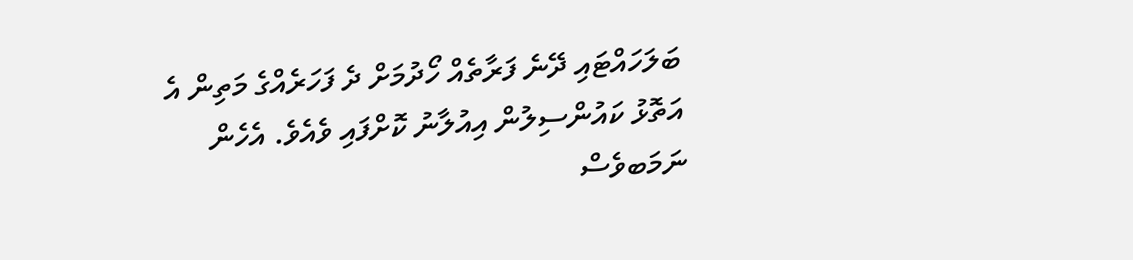ބަލަހައްޓައި ދޭނެ ފަރާތެއް ހޯދުމަށް ދެ ފަހަރެއްގެ މަތިން އެ އަތޮޅު ކައުންސިލުން އިއުލާނު ކޮށްފައި ވެއެވެ. އެހެން ނަމަބވެސް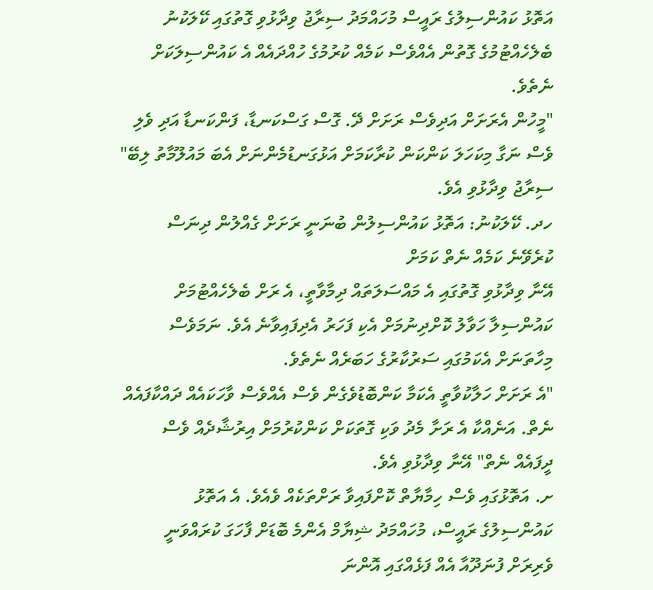އަތޮޅު ކައުންސިލުގެ ރައީސް މުހައްމަދު ސިރާޖު ވިދާޅުވި ގޮތުގައި ކޭލަކުނު ބެލެހެއްޓުމުގެ ގޮތުން އެއްވެސް ކަމެއް ކުރުމުގެ ހުއްދައެއް އެ ކައުންސިލަކަށް ނެތެވެ.
"މީހުން އެރަށަށް އަދިވެސް ރަށަށް ދޭ. ގޮސް ގަސްކަނޑާ، ފަންކަނޑާ އަދި ވެލި ވެސް ނަގާ މިކަހަލަ ކަންކަން ކުރާކަމަށް އަޅުގަނޑުމެންނަށް އެބަ މައުލޫމާތު ލިބޭ" ސިރާޖު ވިދާޅުވި އެވެ.
ހދ. ކޭލަކުނު: އަތޮޅު ކައުންސިލުން ބުނަނީ ރަށަށް ގެއްލުން ދިނަސް ކުރެވޭނެ ކަމެއް ނެތް ކަމަށް
އޭނާ ވިދާޅުވި ގޮތުގައި އެ މައްސަލަތައް ދިމާވާތީ، އެ ރަށް ބެލެހެއްޓުމަށް ކައުންސިލާ ހަވާލު ކޮށްދިނުމަށް އެކި ފަހަރު އެދިފައިވާނެ އެވެ. ނަމަވެސް މިހާތަނަށް އެކަމުގައި ސަރުކާރުގެ ހަބަރެއް ނެތެވެ.
"އެ ރަށަށް ހަލާކުވާތީ އެކަމާ ކަންބޮޑުވެގެން ވެސް އެއްވެސް ވާހަކައެއް ދައްކާފައެއް ނެތް. އަނެއްކާ އެ ރަށާ މެދު ވަކި ގޮތަކަށް ކަންކުރުމަށް އިރުޝާދެއް ވެސް ދީފައެއް ނެތް" އޭނާ ވިދާޅުވި އެވެ.
ށ. އަތޮޅުގައި ވެސް ހިމާޔާތް ކޮށްފައިވާ ރަށްތަކެއް ވެއެވެ. އެ އަތޮޅު ކައުންސިލުގެ ރައީސް، މުހައްމަދު ޝިޔާމް އެންމެ ބޮޑަށް ފާހަގަ ކުރައްވަނީ ވެރިރަށް ފުނަދޫއާ އެއް ފަޅެއްގައި އޮންނަ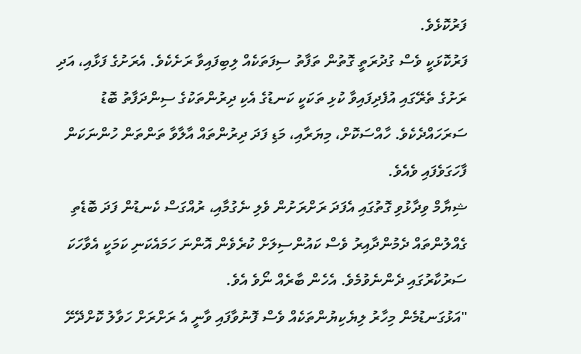ފަރުކޮޅެވެ.
ފަރުކޮޅަކީ ވެސް ގުދުރަތީ ގޮތުން ތަފާތު ސިފަތަކެއް ލިބިފައިވާ ރަށެކެވެ. އެރަށުގެ ފަޅާއި، އަދި ރަށުގެ ތެރޭގައި އުފެދިފައިވާ ކުޅި ތަކަކީ ކަނޑުގެ އެކި ދިރުންތަކުގެ ސިންދަފާތު ބޮޑު ސަރަހައްދެކެވެ. ހާއްސަކޮށް، މިޔަރާއި، މަޑި ފަދަ ދިރުންތައް އާލާވާ ތަންތަން ހުންނަކަން ފާހަގަވެފައި ވެއެވެ.
ޝިޔާމް ވިދާޅުވި ގޮތުގައި އެފަދަ ރަށްރަށުން ވެލި ނެގުމާއި، ރުއްގަސް ކެނޑުން ފަދަ ބޮޑެތި ގެއްލުންތައް ދެމުންދާއިރު ވެސް ކައުންސިލަށް ކުރެވެން އޮންނަ ހަމައެކަނި ކަމަކީ އެވާހަކަ ސަރުކާރުގައި ދެންނެވުމެވެ. އެހެން ބާރެއް ނޯވެ އެވެ.
"އަޅުގަނޑުމެން މިހާރު ލިޔެކިޔުންތަކެއް ވެސް ފޮނުވާފައި ވާނީ އެ ރަށްރަށް ހަވާލު ކޮށްދޭށޭ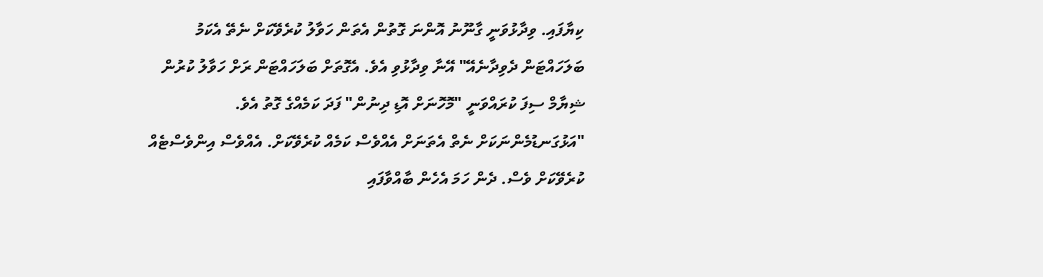ކިޔާފައި. ވިދާޅުވަނީ ގާނޫނު އޮންނަ ގޮތުން އެތަން ހަވާލު ކުރެވޭކަށް ނެތޭ އެކަމު ބަލަހައްޓަން ދެވިދާނެއޭ" އޭނާ ވިދާޅުވި އެވެ. އެގޮތަށް ބަލަހައްޓަން ރަށް ހަވާލު ކުރުން ޝިޔާމް ސިފަ ކުރައްވަނީ "މޮހޮނަށް އޮޑި ދިނުން" ފަދަ ކަމެއްގެ ގޮތު އެވެ.
"އަޅުގަނޑުމެންނަކަށް ނެތް އެތަނަށް އެއްވެސް ކަމެއް ކުރެވޭކަށް. އެއްވެސް އިންވެސްޓެއް ކުރެވޭކަށް ވެސް. ދެން ހަމަ އެހެން ބާއްވާފައި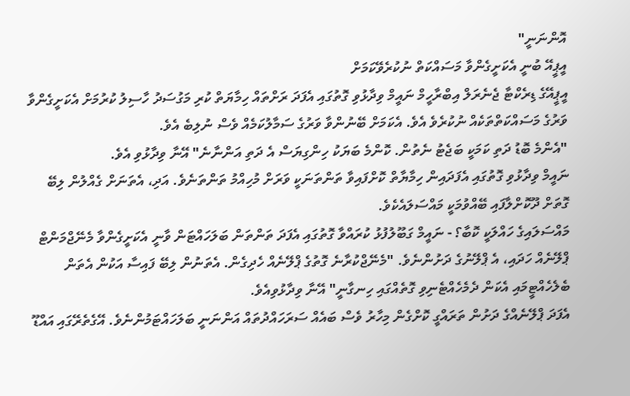އޮންނަނީ"
އީޕީއޭ ބުނީ އެކަށީގެންވާ މަސައްކަތް ނުކުރެވޭކަމަށް
އީޕީއޭގެ ޑިރެކްޓާ ޖެނެރަލް އިބްރާހީމް ނައީމް ވިދާޅުވި ގޮތުގައި އެފަދަ ރަށްތައް ހިމާޔަތް ކުރި މަގުސަދު ހާސިލު ކުރުމަށް އެކަށީގެންވާ ވަރުގެ މަސައްކަތްތަކެއް ނުކުރެވެ އެވެ. އެކަމަށް ބޭނުންވާ ވަރުގެ ސަމާލުކަމެއް ވެސް ނުލިބެ އެވެ.
"އެންމެ ބޮޑު ދަތި ކަމަކީ ބަޖެޓު ނެތުން. ކޮންމެ ބަޔަކު ހިންގިޔަސް އެ ދަތި އަންނާނެ" އޭނާ ވިދާޅުވި އެވެ.
ނައީމް ވިދާޅުވި ގޮތުގައި އެފަދައިން ހިމާޔާތް ކޮށްފައިވާ ތަންތަނަކީ ވަރަށް މުހިއްމު ތަންތަނެވެ. އަދި، އެތަނަށް ގެއްލުން ލިބޭ ގޮތަށް ދޫކޮށްލާފައި ބޭއްވުމަކީ މައްސަލައެކެވެ.
މައްސަލައިގެ ހައްލަކީ ކޮބާ؟ - ނައީމް ގަބޫލުފުޅު ކުރައްވާ ގޮތުގައި އެފަދަ ތަންތަން ބަލަހައްޓަން ވާނީ އެކަށީގެންވާ މެނޭޖްމަންޓް ޕްލޭނެއް ހަދައި، އެ ޕްލޭނުގެ ދަށުންނެވެ. "މެނޭޖްކުރާނެ ގޮތުގެ ޕްލޭނެއް ހެދިގެން. އެތަނުން ލިބޭ ފައިސާ އަކުން އެތަން ބެލެހެއްޓީމައި އެކަން ދެމެހެއްޓެނިވި ގޮތެއްގައި ހިނގާނީ" އޭނާ ވިދާޅުވިއެވެ.
އެފަދަ ޕްލޭނެއްގެ ދަށުން ތަރައްގީ ކޮށްގެން މިހާރު ވެސް ބައެއް ސަރަހައްދުތައް އަންނަނީ ބަލަހައްޓަމުންނެވެ. އޭގެތެރޭގައި އައްޑޫ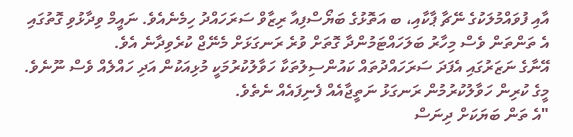އާއި ފުވައްމުލަކުގެ ނޭޗާ ޕާކާއި، ބ އަތޮޅުގެ ބަޔޯސްފިއާ ރިޒާވް ސަރަހައްދު ހިމެނެއެވެ. ނައީމް ވިދާޅުވި ގޮތުގައި އެ ތަންތަން ވެސް މިހާރު ބަލަހައްޓަމުންދާ ގޮތަށް ވުރެ ރަނގަޅަށް މެނޭޖް ކުރެވިދާނެ އެވެ.
އޭނާގެ ނަޒަރުގައި އެފަދަ ސަރަހައްދުތައް ކައުންސިލުތަކާ ހަވާލުކުރުމަކީ މުޅިއަކުން އަދި ހައްލެއް ވެސް ނޫނެވެ. މީގެ ކުރިން ހަވާލުކުރުމުން ރަނގަޅު ނަތީޖާއެއް ފެނިފައެއް ނެތެވެ.
"އެ ތަން ބަޔަކަށް ދިނަސް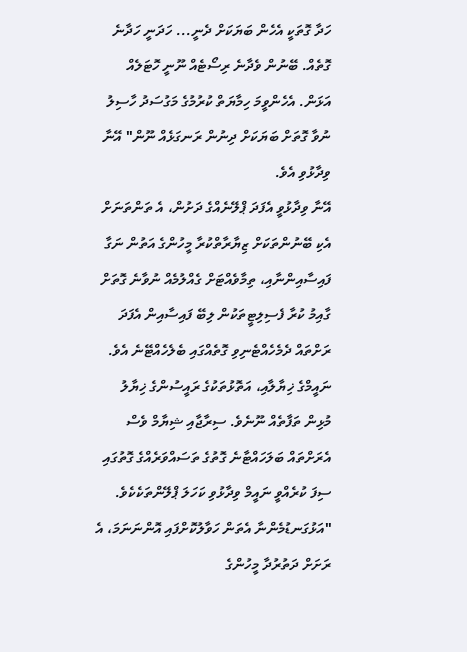ހަދާ ގޮތަކީ އެހެން ބަޔަކަށް ދެނީ... ހަދަނީ ހަދާނެ ގޮތެއް. ބޭނުން ވެދާނެ ރިސޯޓެއް ނޫނީ ހޮޓަލެއް އަޅަން. އެހެންވީމަ ހިމާޔަތް ކުރުމުގެ މަގުސަދު ހާސިލު ނުވާ ގޮތަށް ބަޔަކަށް ދިނުން ރަނގަޅެއް ނޫން" އޭނާ ވިދާޅުވި އެވެ.
އޭނާ ވިދާޅުވީ އެފަދަ ޕްލޭނެއްގެ ދަށުން، އެ ތަންތަނަށް އެކި ބޭނުންތަކަށް ޒިޔާރާތްކުރާ މީހުންގެ އަތުން ނަގާ ފައިސާއިންނާއި، ތިމާވެއްޓަށް ގެއްލުމެއް ނުވާނެ ގޮތަށް ގާއިމު ކުރާ ފެސިލިޓީތަކުން ލިބޭ ފައިސާއިން އެފަދަ ރަށްތައް ދެމެހެއްޓެނިވި ގޮތެއްގައި ބެލެހެއްޓޭނެ އެވެ.
ނައީމްގެ ޚިޔާލާއި، އަތޮޅުތަކުގެ ރައީސުންގެ ޚިޔާލު މުޅިން ތަފާތެއް ނޫނެވެ. ސިރާޖާއި ޝިޔާމް ވެސް އެރަށްތައް ބަލަހައްޓާނެ ގޮތުގެ ތަސައްވަރެއްގެ ގޮތުގައި ސިފަ ކުރެއްވީ ނައީމް ވިދާޅުވި ކަހަލަ ޕްލޭންތަކެކެވެ.
"އަޅުގަނޑުމެންނާ އެތަން ހަވާލުކޮށްފައި އޮންނަނަމަ، އެ ރަށަށް ދަތުރުދާ މީހުންގެ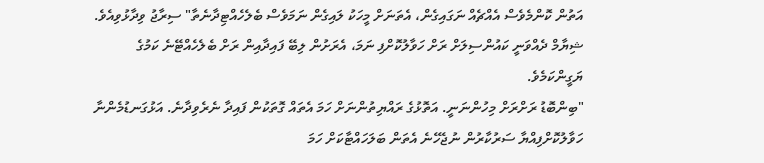އަތުން ކޮންމެވެސް އެއްޗެއް ނަގައިގެން، އެތަނަށް މީހަކު ލައިގެން ނަމަވެސް ބެލެހެއްޓިދާނެތާ" ސިރާޖު ވިދާޅުވިއެވެ.
ޝިޔާމް ދެއްވަނީ ކައުންސިލަށް ރަށް ހަވާލުކޮށްފި ނަމަ، އެރަށުން ލިބޭ ފައިދާއިން ރަށް ބެލެހެއްޓޭނެ ކަމުގެ ޔަގީންކަމެވެ.
"ބިންބޮޑު ރަށްރަށް މިހުންނަނީ. އަތޮޅުގެ ރައްޔިތުންނަށް ހަމަ އެތައް ގޮތަކުން ފައިދާ ނެރެވިދާނެ. އަޅުގަނޑުމެންނާ ހަވާލުކޮށްފިއްޔާ ސަރުކާރުން ނުޖެހޭނެ އެތަން ބަލަހައްޓާކަށް ހަމަ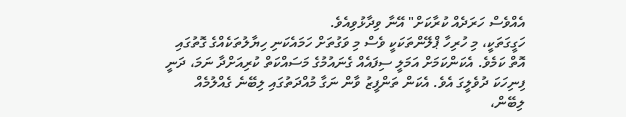އެއްވެސް ހަރަދެއް ކުރާކަށް" އޭނާ ވިދާޅުވިއެވެ.
ހަގީގަތަކީ، މި ހުރިހާ ޕްލޭންތަކަކީ ވެސް މި ވަގުތަށް ހަމައެކަނި ހިޔާލުތަކެއްގެ ގޮތުގައި އޮތް ކަމެވެ. އެކަންކަމަށް އަމަލީ ސިފައެއް ގެނައުމުގެ މަސައްކަތް ކުރިއަށްދާ ނަމަ، ދަނީ ފިނިހަކަ ދުވެލީގަ އެވެ. އެކަން ތަންފީޒު ވާން ނަގާ މުއްދަތުގައި ލިބޭނެ ގެއްލުމެއް ލިބޭން،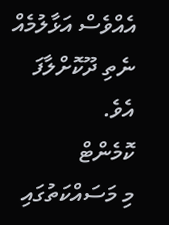އެއްވެސް އަޅާލުމެއް ނެތި ދޫކޮށްލާފަ އެވެ.
ކޮމެންޓް
މި މަސައްކަތުގައި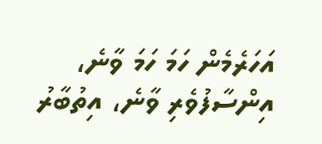އަހަރެމެން ހަމަ ހަމަ ވާނެ، އިންސާފުވެރި ވާނެ، އިތުބާރު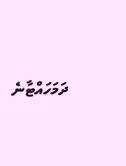ދަމަހައްޓާނެ